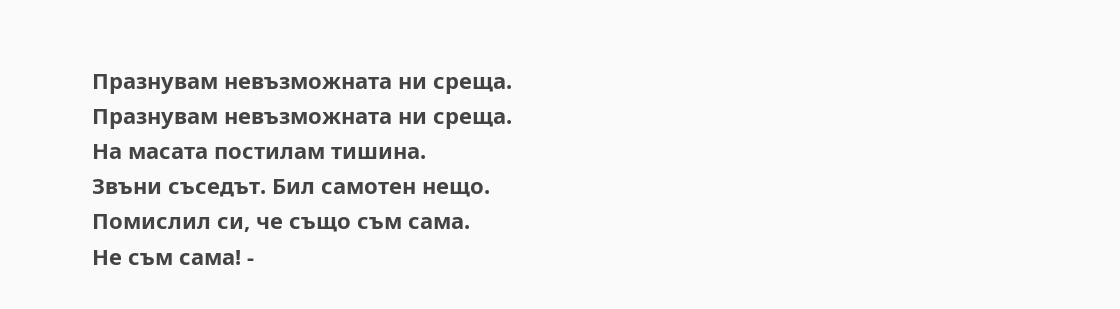Празнувам невъзможната ни среща.
Празнувам невъзможната ни среща.
На масата постилам тишина.
Звъни съседът. Бил самотен нещо.
Помислил си, че също съм сама.
Не съм сама! -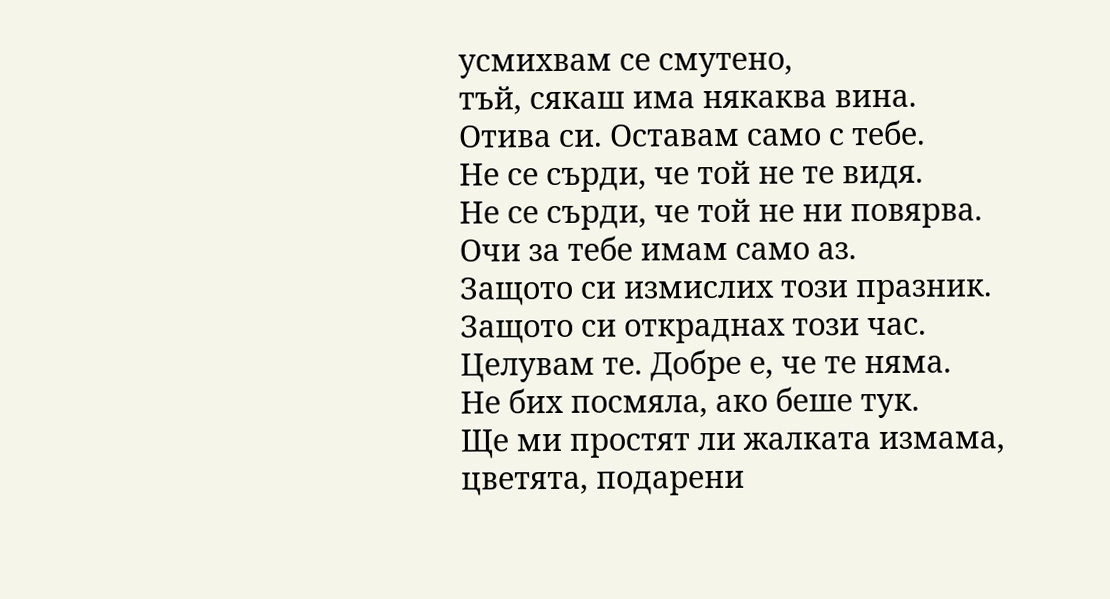усмихвам се смутено,
тъй, сякаш има някаква вина.
Отива си. Оставам само с тебе.
Не се сърди, че той не те видя.
Не се сърди, че той не ни повярва.
Очи за тебе имам само аз.
Защото си измислих този празник.
Защото си откраднах този час.
Целувам те. Добре е, че те няма.
Не бих посмяла, ако беше тук.
Ще ми простят ли жалката измама,
цветята, подарени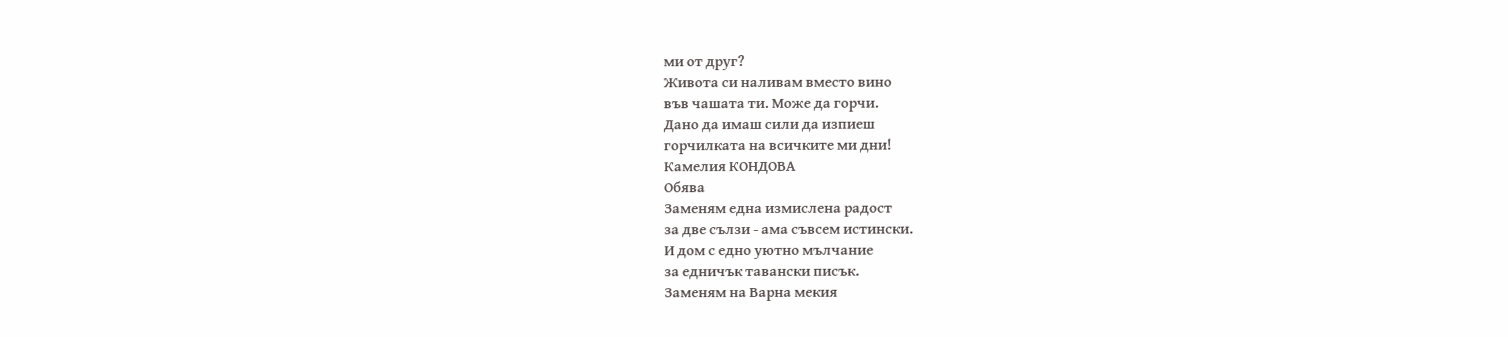ми от друг?
Живота си наливам вместо вино
във чашата ти. Може да горчи.
Дано да имаш сили да изпиеш
горчилката на всичките ми дни!
Камелия КОНДОВА
Обява
Заменям една измислена радост
за две сълзи - ама съвсем истински.
И дом с едно уютно мълчание
за едничък тавански писък.
Заменям на Варна мекия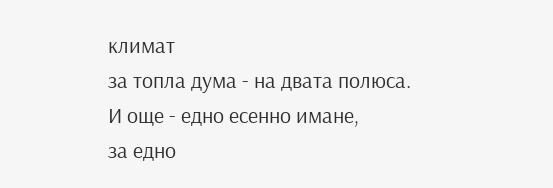климат
за топла дума - на двата полюса.
И още - едно есенно имане,
за едно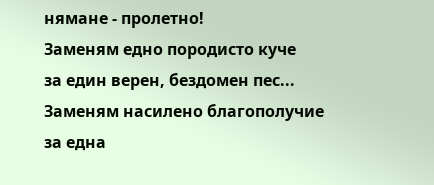нямане - пролетно!
Заменям едно породисто куче
за един верен, бездомен пес...
Заменям насилено благополучие
за една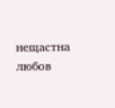нещастна любов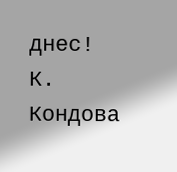днес!
К. Кондова